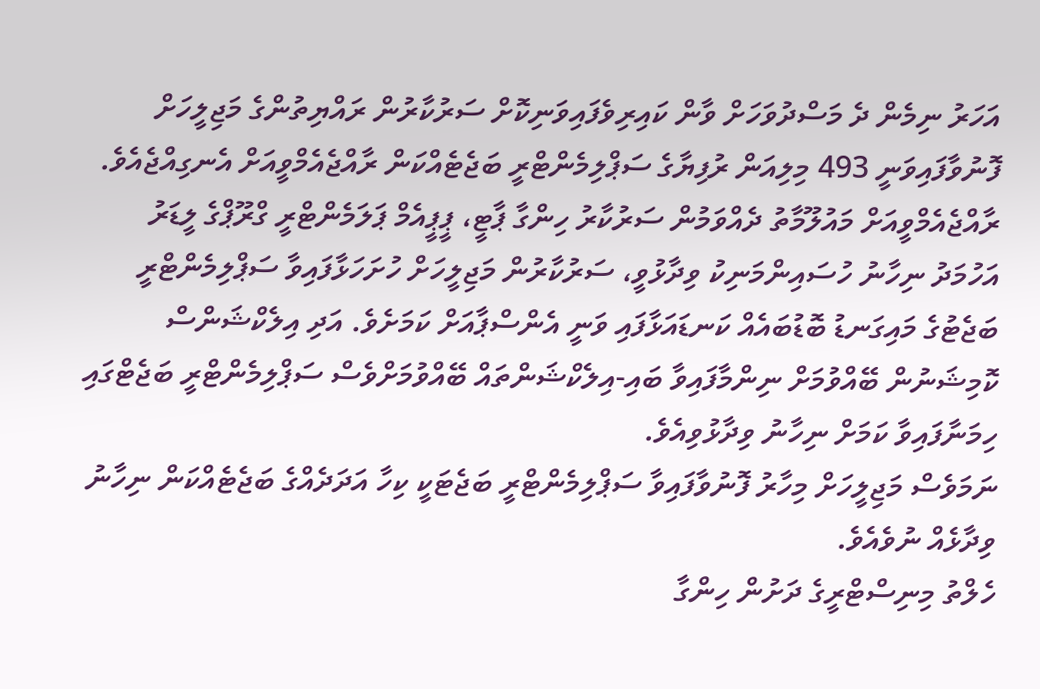އަހަރު ނިމެން ދެ މަސްދުވަހަށް ވާން ކައިރިވެފައިވަނިކޮށް ސަރުކާރުން ރައްޔިތުންގެ މަޖިލީހަށް ފޮނުވާފައިވަނީ 493 މިލިއަން ރުފިޔާގެ ސަޕްލިމެންޓްރީ ބަޖެޓެއްކަން ރާއްޖެއެމްވީއަށް އެނގިއްޖެއެވެ.
ރާއްޖެއެމްވީއަށް މައުލޫމާތު ދެއްވަމުން ސަރުކާރު ހިންގާ ޕާޓީ، ޕީޕީއެމް ޕަލަމެންޓްރީ ގްރޫޕްގެ ލީޑަރު އަހުމަދު ނިހާނު ހުސައިންމަނިކު ވިދާޅުވީ، ސަރުކާރުން މަޖިލީހަށް ހުށަހަޅާފައިވާ ސަޕްލިމެންޓްރީ ބަޖެޓުގެ މައިގަނޑު ބޮޑުބައެއް ކަނޑައަޅާފައި ވަނީ އެންސްޕާއަށް ކަމަށެވެ. އަދި އިލެކްޝަންސް ކޮމިޝަނުން ބޭއްވުމަށް ނިންމާފައިވާ ބައި-އިލެކްޝަންތައް ބޭއްވުމަށްވެސް ސަޕްލިމެންޓްރީ ބަޖެޓްގައި ހިމަނާފައިވާ ކަމަށް ނިހާނު ވިދާޅުވިއެވެ.
ނަމަވެސް މަޖިލީހަށް މިހާރު ފޮނުވާފައިވާ ސަޕްލިމެންޓްރީ ބަޖެޓަކީ ކިހާ އަދަދެއްގެ ބަޖެޓެއްކަން ނިހާނު ވިދާޅެއް ނުވެއެވެ.
ހެލްތު މިނިސްޓްރީގެ ދަށުން ހިންގާ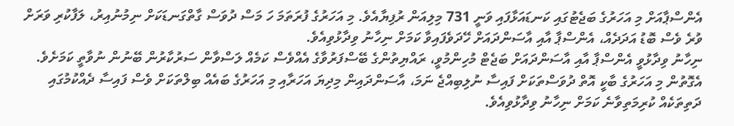އެންސްޕާއަށް މި އަހަރުގެ ބަޖެޓުގައި ކަނޑައަޅާފައި ވަނީ 731 މިލިއަން ރުފިޔާއެވެ. މި އަހަރުގެ ފުރަތަމަ ހަ މަސް ދުވަސް ގާތްގަނޑަކަށް ނިމުނުއިރު، ލަފާކުރި ވަރަށް ވުރެ ވެސް ބޮޑު އަދަދެއް، އެންސްޕާ އާއި އާސަންދައަށް ހޭދަވެފައިވާ ކަމަށް ނިހާނު ވިދާޅުވިއެވެ.
ނިހާނު ވިދާޅުވީ އެންސްޕާ އާއި އާސަންދައަށް ބަޖެޓް މުހިންމުވީ، ރައްޔިތުންގެ ބޭސްފަރުވާގެ އެއްވެސް ކަމެއް ލަސްވާން ސަރުކާރުން ބޭނުން ނުވާތީ ކަމަށެވެ. އެގޮތުން މި އަހަރުގެ ބާކީ އޮތް ދުވަސްތަކަށް ފައިސާ ނުލިބިއްޖެ ނަމަ، އާސަންދައިން މިދިޔަ އަހަރާއި މި އަހަރުގެ ބައެއް ބިލްތަކަށް ވެސް ފައިސާ ދެއްކުމުގައި ދަތިތަކެއް ކުރިމަތިވާނެ ކަމަށް ނިހާނު ވިދާޅުވިއެވެ.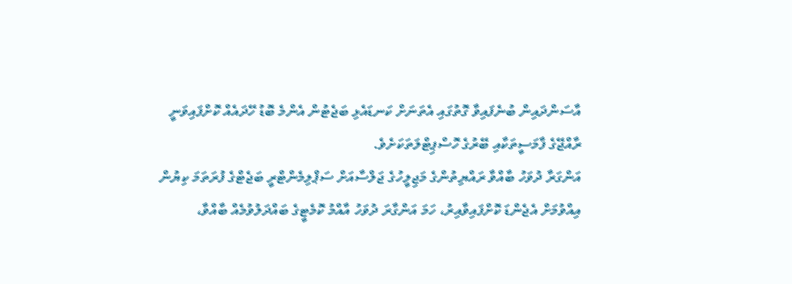އާސަންދައިން ބުނެފައިވާ ގޮތުގައި އެތަނަށް ކަނޑައެޅި ބަޖެޓުން އެންމެ ބޮޑު ހޭދައެއް ކޮށްފައިވަނީ ރާއްޖޭގެ ފާމަސީތަކާއި ބޭރުގެ ހޮސްޕިޓްލަތަކަށެވެ.
އަންގަރާ ދުވަހު ބާއްވާ ރައްޔިތުންގެ މަޖިލީހުގެ ޖަލްސާއަށް ސަޕްލިމެންޓްރީ ބަޖެޓްގެ ފުރަތަމަ ކިޔުން އިއްވުމަށް އެޖެންޑަ ކޮށްފައިވާއިރު، ހަމަ އަންގާރަ ދުވަހު އާއްމު ކޮމެޓީގެ ބައްދަލުވުމެއް ބާއްވާ،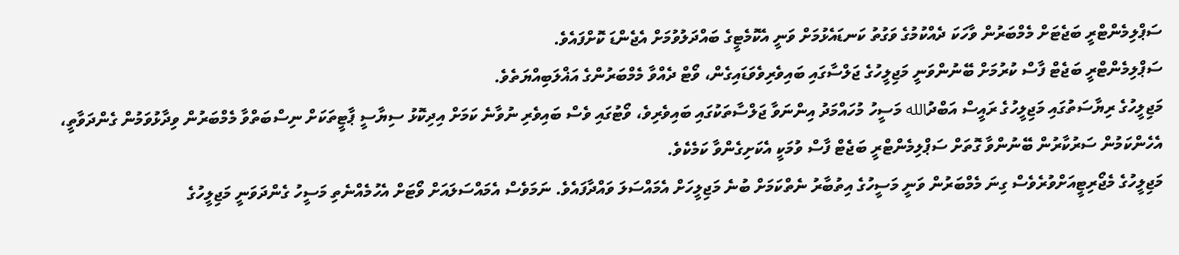ސަޕްލިމެންޓްރީ ބަޖެޓަށް މެމްބަރުން ވާހަކަ ދެއްކުމުގެ ވަގުތު ކަނޑައެޅުމަށް ވަނީ އެކޮމެޓީގެ ބައްދަލުވުމަށް އެޖެންޑަ ކޮށްފައެވެ.
ސަޕްލިމެންޓްރީ ބަޖެޓް ފާސް ކުރުމަށް ބޭނުންވަނީ މަޖިލީހުގެ ޖަލްސާގައި ބައިވެރިވެވަޑައިގެން، ވޯޓް ދެއްވާ މެމްބަރުންގެ އަޣްލަބިއްޔަތެވެ.
މަޖިލީހުގެ ރިޔާސަތުގައި މަޖިލީހުގެ ރައީސް އަބްދުالله މަސީހު މުހައްމަދު އިންނަވާ ޖަލްސާތަކުގައި ބައިވެރިވެ، ވޯޓުގައި ވެސް ބައިވެރި ނުވާނެ ކަމަށް އިދިކޮޅު ސިޔާސީ ޕާޓީތަކަށް ނިސްބަތްވާ މެމްބަރުން ވިދާޅުވަމުން ގެންދަވާތީ، އެހެންކަމުން ސަރުކާރުން ބޭނުންވާ ގޮތަށް ސަޕްލިމެންޓްރީ ބަޖެޓް ފާސް ވުމަކީ އެކަށިގެންވާ ކަމެކެވެ.
މަޖިލީހުގެ މެޖޯރިޓީއަށްވުރެވެސް ގިނަ މެމްބަރުން ވަނީ މަސީހުގެ އިތުބާރު ނެތްކަމަށް ބުނެ މަޖިލީހަށް އެމައްސަލަ ވައްދާފައެވެ. ނަމަވެސް އެމައްސަލައަށް ވޯޓަށް އެހުމެއްނެތި މަސީހު ގެންދަވަނީ މަޖިލީހުގެ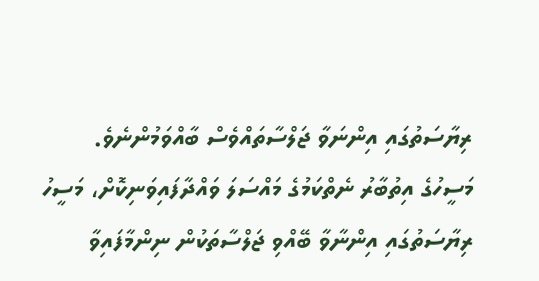ރިޔާސަތުގައި އިންނަވާ ޖަލްސާތައްވެސް ބާއްވަމުންނެވެ.
މަސީހުގެ އިތުބާރު ނެތްކަމުގެ މައްސަލަ ވައްދާފައިވަނިކޮށް، މަސީހު ރިޔާސަތުގައި އިންނާވާ ބޭއްވި ޖަލްސާތަކުން ނިންމާފައިވާ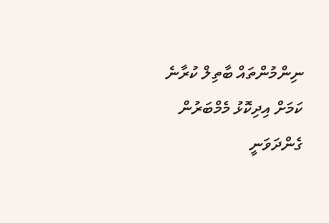ނިންމުންތައް ބާތިލް ކުރާނެ ކަމަށް އިދިކޮޅު މެމްބަރުން ގެންދަވަނީ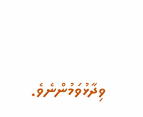ވިދާޅުވަމުންނެވެ.